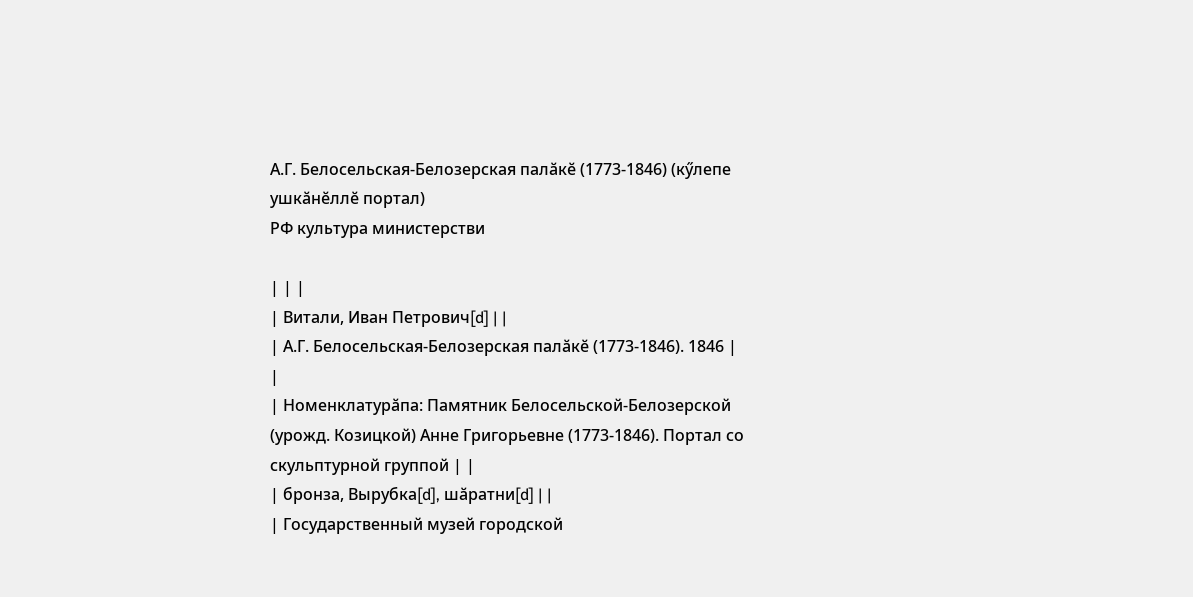А.Г. Белосельская-Белозерская палӑкӗ (1773-1846) (кӳлепе ушкӑнӗллӗ портал)
РФ культура министерстви

| | |
| Витали, Иван Петрович[d] | |
| А.Г. Белосельская-Белозерская палӑкӗ (1773-1846). 1846 | |
| Номенклатурӑпа: Памятник Белосельской-Белозерской (урожд. Козицкой) Анне Григорьевне (1773-1846). Портал со скульптурной группой | |
| бронза, Вырубка[d], шӑратни[d] | |
| Государственный музей городской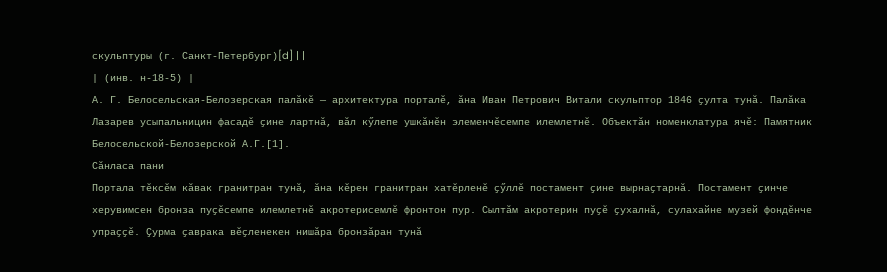скульптуры (г. Санкт-Петербург)[d] | |
| (инв. н-18-5) |
А. Г. Белосельская-Белозерская палăкĕ — архитектура порталĕ, ӑна Иван Петрович Витали скульптор 1846 ҫулта тунӑ. Палăка Лазарев усыпальницин фасадӗ ҫине лартнӑ, вӑл кӳлепе ушкӑнӗн элеменчӗсемпе илемлетнӗ. Объектӑн номенклатура ячӗ: Памятник Белосельской-Белозерской А.Г.[1].
Сӑнласа пани
Портала тӗксӗм кӑвак гранитран тунӑ, ӑна кӗрен гранитран хатӗрленӗ ҫӳллӗ постамент ҫине вырнаҫтарнӑ. Постамент ҫинче херувимсен бронза пуҫӗсемпе илемлетнӗ акротерисемлӗ фронтон пур. Сылтӑм акротерин пуҫӗ ҫухалнӑ, сулахайне музей фондӗнче упраҫҫӗ. Ҫурма ҫаврака вӗҫленекен нишӑра бронзӑран тунӑ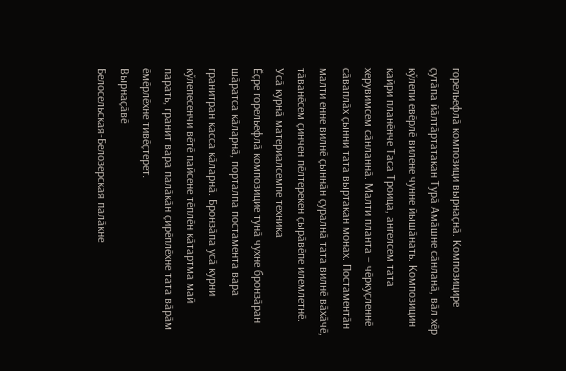горельефлӑ композици вырнаҫнӑ. Композицире ҫутӑпа йӑлтӑртатакан Турӑ Амӑшне сӑнланӑ, вӑл хӗр кӳлепи евӗрлӗ вилене чунне йышӑнать. Композицин кайри планӗнче Таса Троица, ангелсем тата херувимсем сӑнланнӑ. Малти планта – чӗркуҫленнӗ сӑваплӑх ҫынни тата выртакан монах. Постаментӑн малти енне вилнӗ ҫыннӑн ҫуралнӑ тата вилнӗ вӑхӑчӗ, тӑванӗсем ҫинчен пӗлтерекен ҫырӑвӗпе илемлетнӗ.
Усӑ курнӑ материалсемпе техника
Ӗҫре горельефлӑ композицие тунӑ чухне бронзӑран шӑратса кӑларнӑ, порталпа постамента вара гранитран касса кӑларнӑ. Бронзӑпа усӑ курни кӳлепесенчи вӗтӗ пайсене тӗплӗн кӑтартма май парать, гранит вара палӑкӑн ҫирӗплӗхне тата вӑрӑм ӗмӗрлӗхне тивӗҫтерет.
Вырнаҫӑвӗ
Белосельская-Белозерская палӑкне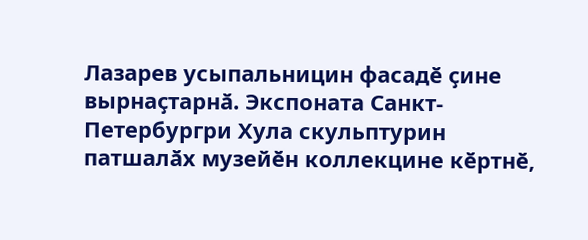Лазарев усыпальницин фасадӗ ҫине вырнаҫтарнӑ. Экспоната Санкт-Петербургри Хула скульптурин патшалӑх музейӗн коллекцине кӗртнӗ,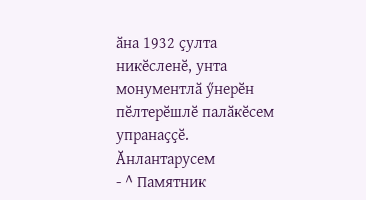ӑна 1932 ҫулта никӗсленӗ, унта монументлӑ ӳнерӗн пӗлтерӗшлӗ палӑкӗсем упранаҫҫӗ.
Ӑнлантарусем
- ^ Памятник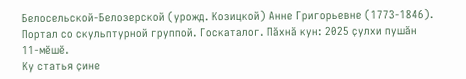Белосельской-Белозерской (урожд. Козицкой) Анне Григорьевне (1773-1846). Портал со скульптурной группой. Госкаталог. Пӑхнӑ кун: 2025 ҫулхи пушӑн 11-мӗшӗ.
Ку статья ҫине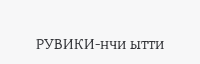РУВИКИ-нчи ытти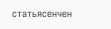статьясенчен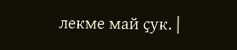лекме май ҫук. |